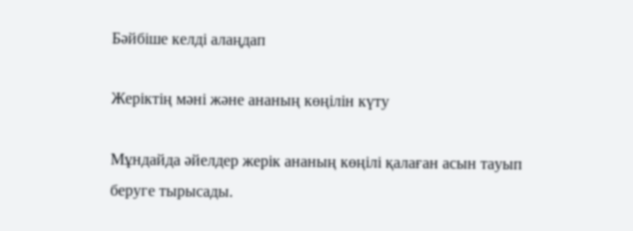Бәйбіше келді алаңдап

Жеріктің мәні және ананың көңілін күту

Мұндайда әйелдер жерік ананың көңілі қалаған асын тауып беруге тырысады.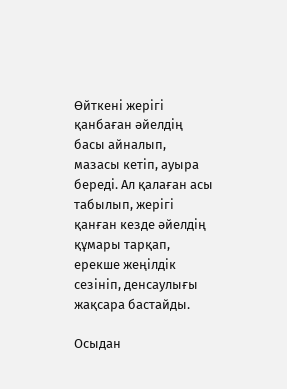Өйткені жерігі қанбаған әйелдің басы айналып, мазасы кетіп, ауыра береді. Ал қалаған асы табылып, жерігі қанған кезде әйелдің құмары тарқап, ерекше жеңілдік сезініп, денсаулығы жақсара бастайды.

Осыдан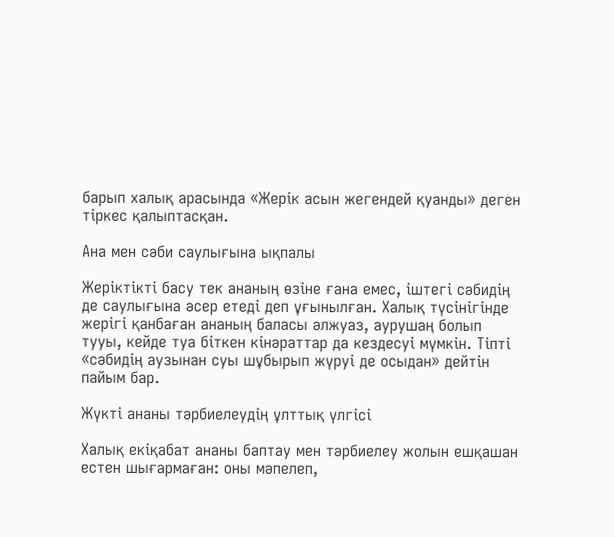барып халық арасында «Жерік асын жегендей қуанды» деген тіркес қалыптасқан.

Ана мен сәби саулығына ықпалы

Жеріктікті басу тек ананың өзіне ғана емес, іштегі сәбидің де саулығына әсер етеді деп ұғынылған. Халық түсінігінде жерігі қанбаған ананың баласы әлжуаз, аурушаң болып тууы, кейде туа біткен кінәраттар да кездесуі мүмкін. Тіпті «сәбидің аузынан суы шұбырып жүруі де осыдан» дейтін пайым бар.

Жүкті ананы тәрбиелеудің ұлттық үлгісі

Халық екіқабат ананы баптау мен тәрбиелеу жолын ешқашан естен шығармаған: оны мәпелеп,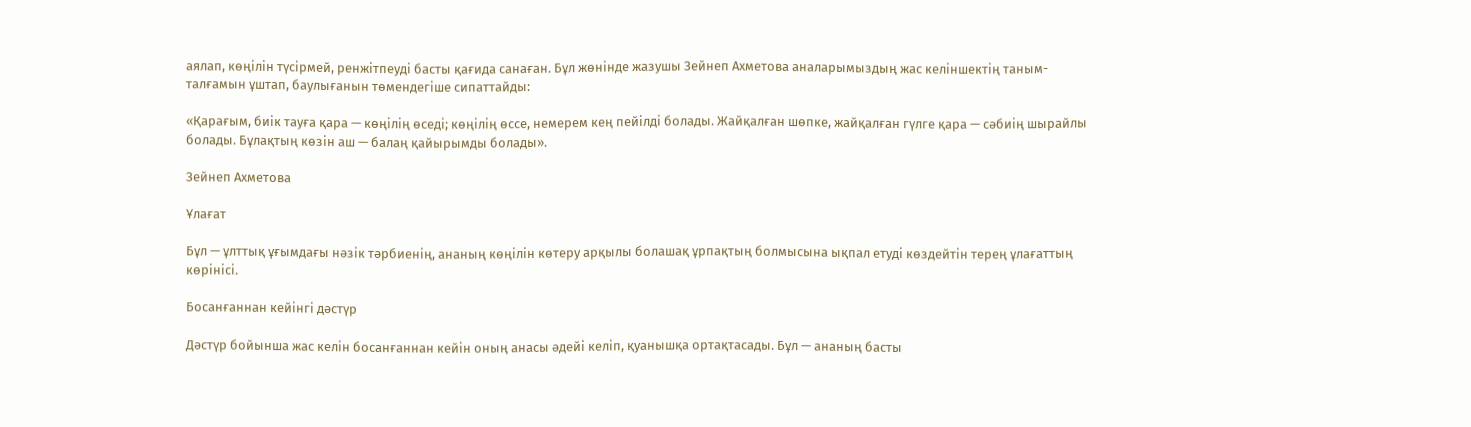аялап, көңілін түсірмей, ренжітпеуді басты қағида санаған. Бұл жөнінде жазушы Зейнеп Ахметова аналарымыздың жас келіншектің таным-талғамын ұштап, баулығанын төмендегіше сипаттайды:

«Қарағым, биік тауға қара — көңілің өседі; көңілің өссе, немерем кең пейілді болады. Жайқалған шөпке, жайқалған гүлге қара — сәбиің шырайлы болады. Бұлақтың көзін аш — балаң қайырымды болады».

Зейнеп Ахметова

Ұлағат

Бұл — ұлттық ұғымдағы нәзік тәрбиенің, ананың көңілін көтеру арқылы болашақ ұрпақтың болмысына ықпал етуді көздейтін терең ұлағаттың көрінісі.

Босанғаннан кейінгі дәстүр

Дәстүр бойынша жас келін босанғаннан кейін оның анасы әдейі келіп, қуанышқа ортақтасады. Бұл — ананың басты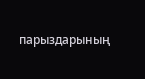парыздарының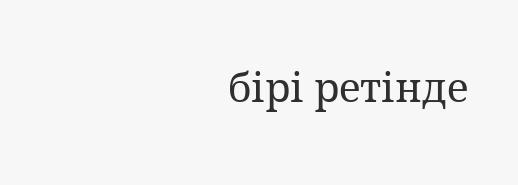бірі ретінде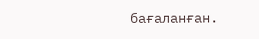бағаланған.